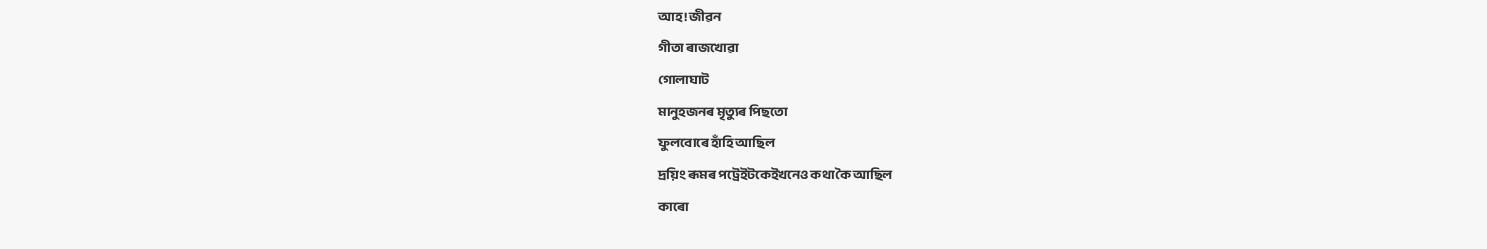আহ! জীৱন
গীতা ৰাজখোৱা
গোলাঘাট
মানুহজনৰ মৃত্যুৰ পিছতো
ফুলবোৰে হাঁহি আছিল
দ্ৰয়িং ৰূমৰ পট্ৰেইটকেইখনেও কথা কৈ আছিল
কাৰো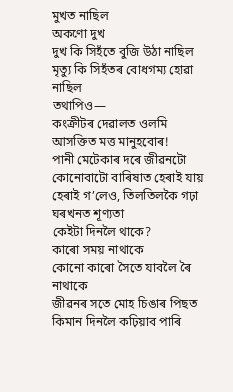মুখত নাছিল
অকণো দুখ
দুখ কি সিহঁতে বুজি উঠা নাছিল
মৃত্যু কি সিহঁতৰ বোধগম্য হোৱা নাছিল
তথাপিও—
কংক্ৰীটৰ দেৱালত ওলমি
আসক্তিত মত্ত মানুহবোৰ!
পানী মেটেকাৰ দৰে জীৱনটো
কোনোবাটো বাৰিষাত হেৰাই যায়
হেৰাই গ’লেও, তিলতিলকৈ গঢ়া ঘৰখনত শূণ্যতা
কেইটা দিনলৈ থাকে?
কাৰো সময় নাথাকে
কোনো কাৰো সৈতে যাবলৈ ৰৈ নাথাকে
জীৱনৰ সতে মোহ চিঙাৰ পিছত
কিমান দিনলৈ কঢ়িয়াব পাৰি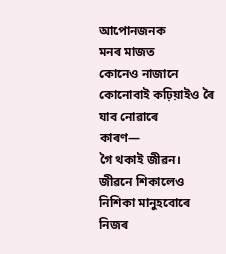আপোনজনক
মনৰ মাজত
কোনেও নাজানে
কোনোবাই কঢ়িয়াইও ৰৈ যাব নোৱাৰে
কাৰণ—
গৈ থকাই জীৱন।
জীৱনে শিকালেও
নিশিকা মানুহবোৰে
নিজৰ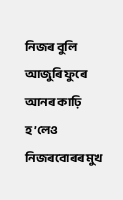নিজৰ বুলি আজুৰি ফুৰে
আনৰ কাঢ়ি হ’লেও
নিজৰবোৰৰ মুখ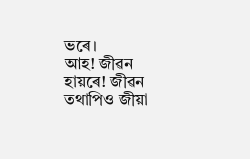ভৰে।
আহ! জীৱন
হায়ৰে! জীৱন
তথাপিও জীয়া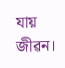যায় জীৱন।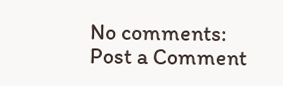No comments:
Post a Comment